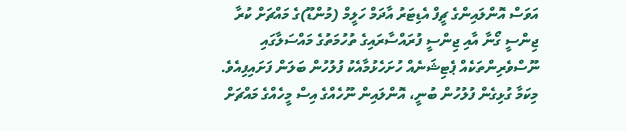އަވަސް އޮންލައިންގެ ޗީފް އެޑިޓަރު އާދަމް ހަލީމް (މުންޑޫ)ގެ މައްޗަށް ކުރާ ޖިންސީ ގޯނާ އާއި ޖިންސީ ފުރައްސާރައިގެ ތުހުމަތުގެ މައްސަލާގައި ނޫސްވެރިންތަކެއް ޕެޓިޝަނެއް ހުށަހެޅުމާއެކު ފުލުހުން ބަލަން ފަށައިފިއެވެ.
މިކަމާ ގުޅިގެން ފުލުހުން ބުނީ، އޮންލައިން ނޫހެއްގެ އިސް މީހެއްގެ މައްޗަށް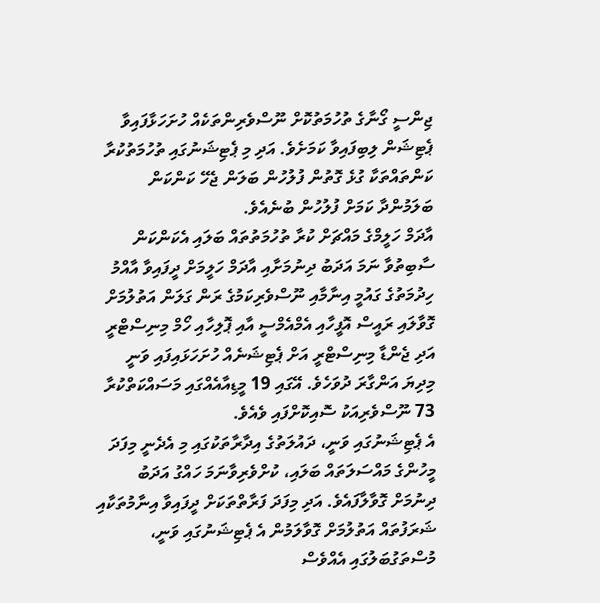ޖިންސީ ގޯނާގެ ތުހުމަތުކޮށް ނޫސްވެރިންތަކެއް ހުށަހަޅާފައިވާ ޕެޓިޝަން ލިބިފައިވާ ކަމަށެވެ. އަދި މި ޕެޓިޝަނުގައި ތުހުމަތުކުރާ ކަންތައްތަކާ ގުޅެ ގޮތުން ފުލުހުން ބަލަން ޖެހޭ ކަންކަން ބަލަމުންދާ ކަމަށް ފުލުހުން ބުނެއެވެ.
އާދަމް ހަލީމްގެ މައްޗަށް ކުރާ ތުހުމަތުތައް ބަލައި އެކަންކަން ސާބިތުވާ ނަމަ އަދަބު ދިނުމަށާއި އާދަމް ހަލީމަށް ދީފައިވާ އާއްމު ހިދުމަތުގެ ގައުމީ އިނާމާއި ނޫސްވެރިކަމުގެ ރަން ގަލަން އަތުލުމަށް ގޮވާލައި ރައީސް އޮފީހާއި އެމްއެމްސީ އާއި ޕޮލިހާއި ހޯމް މިނިސްޓްރީ އަދި ޖެންޑާ މިނިސްޓްރީ އަށް ޕެޓިޝަނެއް ހުށަހަޅައިފައި ވަނީ މިދިޔަ އަންގާރަ ދުވަހެވެ. އޭގައި 19 މީޑިއާއެއްގައި މަސައްކަތްކުރާ 73 ނޫސްވެރިއަކު ސޮއިކޮށްފައި ވެއެވެ.
އެ ޕެޓިޝަނުގައި ވަނީ، ދައުލަތުގެ އިދާރާތަކުގައި މި އެދެނީ މިފަދަ މީހުންގެ މައްސަލަތައް ބަލައި، ކުށްވެރިވާނަމަ ހައްގު އަދަބު ދިނުމަށް ގޮވާލާފައެވެ. އަދި މިފަދަ ފަރާތްތަކަށް ދީފައިވާ އިނާމުތަކާއި ޝަރަފުތައް އަތުލުމަށް ގޮވާލަމުން އެ ޕެޓިޝަނުގައި ވަނީ، މުސްތަގުބަލުގައި އެއްވެސް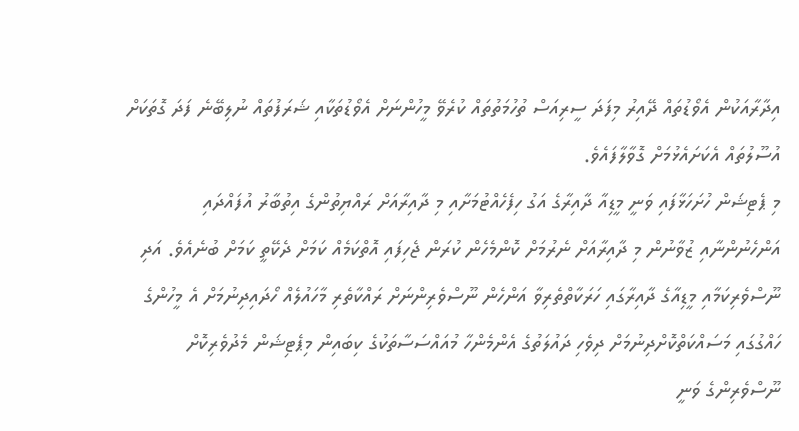އިދާރާއަކުން އެވޯޑުތައް ދޭއިރު މިފަދަ ސީރިއަސް ތުހުމަތުތައް ކުރެވޭ މީހުންނަށް އެވޯޑުތަކާއި ޝަރަފުތައް ނުލިބޭނެ ފަދަ ގޮތަކަށް އުސޫލުތައް އެކަށައެޅުމަށް ގޮވާލާފައެވެ.
މި ޕެޓިޝަން ހުށަހަޅާފައި ވަނީ މީޑިއާ ދާއިރާގެ އަގު ހިފެހެއްޓުމަށާއި މި ދާއިރާއަށް ރައްޔިތުންގެ އިތުބާރު އުފައްދައި އަންހެނުންނާއި ޒުވާނުން މި ދާއިރާއަށް ނެރުމަށް ކޮންމެހެން ކުރަން ޖެހިފައި އޮތްކަމެއް ކަމަށް ދެކޭތީ ކަމަށް ބުނެއެވެ. އަދި ނޫސްވެރިކަމާއި މީޑިއާގެ ދާއިރާގައި ހަރަކާތްތެރިވާ އަންހެން ނޫސްވެރިންނަށް ރައްކާތެރި މާހައުލެއް ހޯދައިދިނުމަށް އެ މީހުންގެ ހައްގުގައި މަސައްކަތްކޮށްދިނުމަށް ދިވެހި ދައުލަތުގެ އެންމެންހާ މުއައްސަސާތަކުގެ ކިބައިން މިޕެޓިޝަން މެދުވެރިކޮށް ނޫސްވެރިންގެ ވަނީ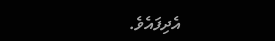އެދިފައެވެ.